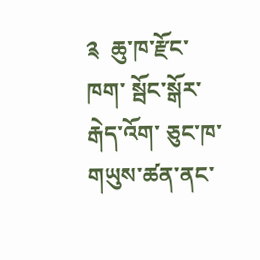༉  ཆུ་ཁ་རྫོང་ཁག་ སྦོང་སྒོར་རྒེད་འོག་ ཅུང་ཁ་གཡུས་ཚན་ནང་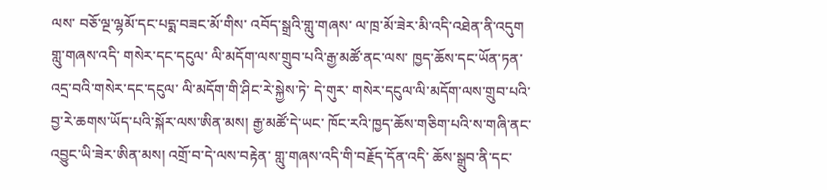ལས་ བཅོ་ལྔ་ལྷམོ་དང་པདྨ་བཟང་མོ་གིས་ འབོད་སྒྲའི་གླུ་གཞས་ ལ་ཁྲ་མོ་ཟེར་མི་འདི་འཐེན་ནི་འདུག གླུ་གཞས་འདི་ གསེར་དང་དངུལ་ ལི་མདོག་ལས་གྲུབ་པའི་རྒྱ་མཚོ་ནང་ལས་ ཁྱད་ཆོས་དང་ཡོན་ཏན་འདྲ་བའི་གསེར་དང་དངུལ་ ལི་མདོག་གི་ཤིང་རེ་སྐྱེས་ཏེ་ དེ་གུར་ གསེར་དངུལ་ལི་མདོག་ལས་གྲུབ་པའི་བྱ་རེ་ཆགས་ཡོད་པའི་སྐོར་ལས་ཨིན་མས། རྒྱ་མཚོ་དེ་ཡང་ ཁོང་རའི་ཁྱད་ཆོས་གཅིག་པའི་ས་གཞི་ནང་འབྱུང་ཡི་ཟེར་ཨིན་མས། འགྲོ་བ་དེ་ལས་བརྟེན་ གླུ་གཞས་འདི་གི་བརྗོད་དོན་འདི་ ཆོས་སྒྲུབ་ནི་དང་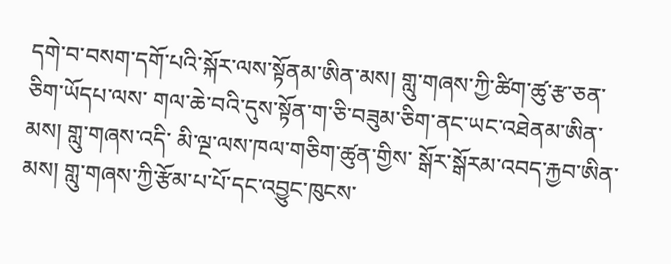དགེ་བ་བསག་དགོ་པའི་སྐོར་ལས་སྟོནམ་ཨིན་མས། གླུ་གཞས་ཀྱི་ཚིག་ཚུ་རྩ་ཅན་ཅིག་ཡོདཔ་ལས་ གལ་ཆེ་བའི་དུས་སྟོན་ག་ཅི་བཟུམ་ཅིག་ནང་ཡང་འཐེནམ་ཨིན་མས། གླུ་གཞས་འདི་ མི་ལྔ་ལས་ཁལ་གཅིག་ཚུན་གྱིས་ སྒོར་སྒོརམ་འབད་རྐྱབ་ཨིན་མས། གླུ་གཞས་ཀྱི་རྩོམ་པ་པོ་དང་འབྱུང་ཁུངས་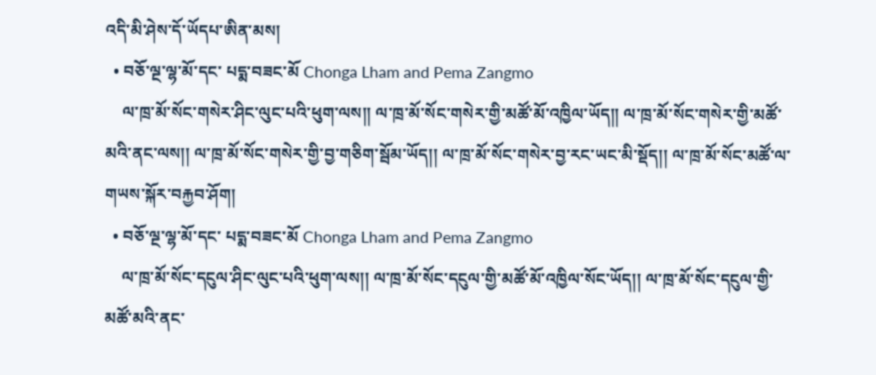འདི་མི་ཤེས་དོ་ཡོདཔ་ཨིན་མས།
  • བཅོ་ལྔ་ལྷ་མོ་དང་ པདྨ་བཟང་མོ Chonga Lham and Pema Zangmo
    ལ་ཁྲ་མོ་སོང་གསེར་ཤིང་ལུང་པའི་ཕུག་ལས།། ལ་ཁྲ་མོ་སོང་གསེར་གྱི་མཚོ་མོ་འཁྱིལ་ཡོད།། ལ་ཁྲ་མོ་སོང་གསེར་གྱི་མཚོ་མའི་ནང་ལས།། ལ་ཁྲ་མོ་སོང་གསེར་གྱི་བྱ་གཅིག་སྦོམ་ཡོད།། ལ་ཁྲ་མོ་སོང་གསེར་བྱ་རང་ཡང་མི་སྡོད།། ལ་ཁྲ་མོ་སོང་མཚོ་ལ་གཡས་སྐོར་བརྐྱབ་ཤོག།
  • བཅོ་ལྔ་ལྷ་མོ་དང་ པདྨ་བཟང་མོ Chonga Lham and Pema Zangmo
    ལ་ཁྲ་མོ་སོང་དངུལ་ཤིང་ལུང་པའི་ཕུག་ལས།། ལ་ཁྲ་མོ་སོང་དངུལ་གྱི་མཚོ་མོ་འཁྱིལ་སོང་ཡོད།། ལ་ཁྲ་མོ་སོང་དངུལ་གྱི་མཚོ་མའི་ནང་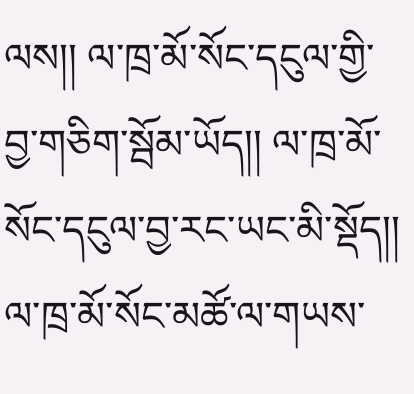ལས།། ལ་ཁྲ་མོ་སོང་དངུལ་གྱི་བྱ་གཅིག་སྦོམ་ཡོད།། ལ་ཁྲ་མོ་སོང་དངུལ་བྱ་རང་ཡང་མི་སྡོད།། ལ་ཁྲ་མོ་སོང་མཚོ་ལ་གཡས་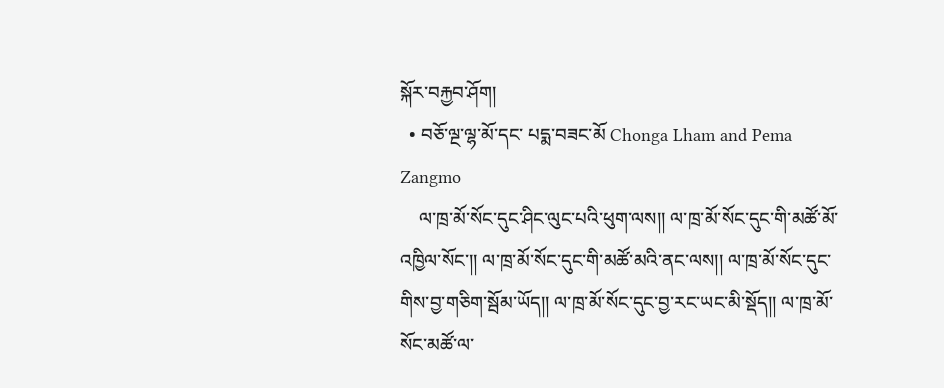སྐོར་བརྐྱབ་ཤོག།
  • བཅོ་ལྔ་ལྷ་མོ་དང་ པདྨ་བཟང་མོ Chonga Lham and Pema Zangmo
    ལ་ཁྲ་མོ་སོང་དུང་ཤིང་ལུང་པའི་ཕུག་ལས།། ལ་ཁྲ་མོ་སོང་དུང་གི་མཚོ་མོ་འཁྱིལ་སོང་།། ལ་ཁྲ་མོ་སོང་དུང་གི་མཚོ་མའི་ནང་ལས།། ལ་ཁྲ་མོ་སོང་དུང་གིས་བྱ་གཅིག་སྦོམ་ཡོད།། ལ་ཁྲ་མོ་སོང་དུང་བྱ་རང་ཡང་མི་སྡོད།། ལ་ཁྲ་མོ་སོང་མཚོ་ལ་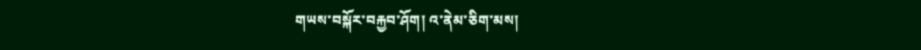གཡས་བསྐོར་བརྐྱབ་ཤོག། འ་ནེམ་ཅིག་མས།